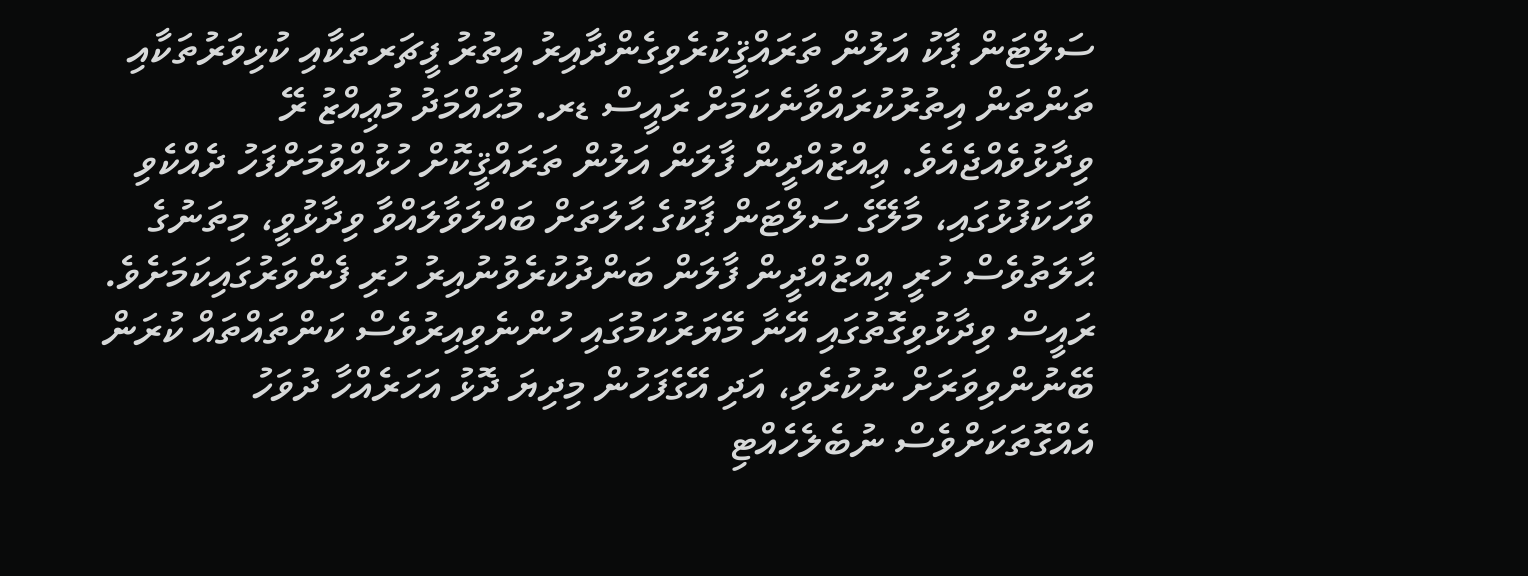ސަލްޓަން ޕާކު އަލުން ތަރައްޤީކުރެވިގެންދާއިރު އިތުރު ފީޗަރތަކާއި ކުޅިވަރުތަކާއި ތަންތަން އިތުރުކުރައްވާނެކަމަށް ރައީސް ޑރ. މުޙައްމަދު މުޢިއްޒު ރޭ ވިދާޅުވެއްޖެއެވެ. ޢިއްޒުއްދީން ފާލަން އަލުން ތަރައްޤީކޮށް ހުޅުއްވުމަށްފަހު ދެއްކެވި ވާހަކަފުޅުގައި، މާލޭގެ ސަލްޓަން ޕާކުގެ ޙާލަތަށް ބައްލަވާލައްވާ ވިދާޅުވީ، މިތަނުގެ ޙާލަތުވެސް ހުރީ ޢިއްޒުއްދީން ފާލަން ބަންދުކުރެވުނުއިރު ހުރި ފެންވަރުގައިކަމަށެވެ.
ރައީސް ވިދާޅުވިގޮތުގައި އޭނާ މޭޔަރުކަމުގައި ހުންނެވިއިރުވެސް ކަންތައްތައް ކުރަން ބޭނުންވިވަރަށް ނުކުރެވި، އަދި އޭގެފަހުން މިދިޔަ ދޮޅު އަހަރެއްހާ ދުވަހު އެއްގޮތަކަށްވެސް ނުބެލެހެއްޓި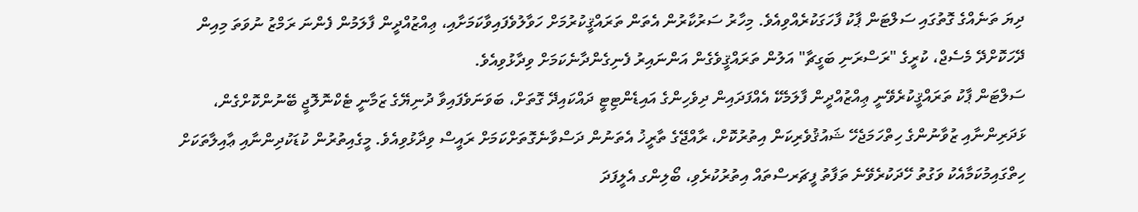ދިޔަ ތަނެއްގެ ގޮތުގައި ސަލްޓަން ޕާކު ފާހަގަކުރެއްވިއެވެ. މިހާރު ސަރުކާރުން އެތަން ތަރައްޤީކުރުމަށް ހަވާލުވެފައިވާކަމަށާއި، ޢިއްޒުއްދީން ފާލަމުން ފެންނަ ރަމްޒު ނުވަތަ މިއިން ދޭހަކޮށްދޭ މެސެޖް، ކުރީގެ "ރަސްރަނި ބަގީޗާ" އަލުން ތަރައްޤީވެގެން އަންނައިރު ފެނިގެންދާނެކަމަށް ވިދާޅުވިއެވެ.
ސަލްޓަން ޕާކު ތަރައްޤީކުރެވޭނީ ޢިއްޒުއްދީން ފާލަމެކޭ އެއްފަދައިން ދިވެހިންގެ އައިޑެންޓިޓީ ދައްކައިދޭ ގޮތަށް، ބަވަނަވެފައިވާ ދުނިޔޭގެ ޒަމާނީ ޓެކްނޮލޮޖީ ބޭނުންކޮށްގެން، ޅަދަރިންނާއި ޒުވާނުންގެ ހިތްހަމަޖެހޭ ޝައުޤުވެރިކަން އިތުރުކޮށް، ރާއްޖޭގެ ތާރީޚު އެތަނުން ދަސްވާނެގޮތަށްކަމަށް ރައީސް ވިދާޅުވިއެވެ. މީގެއިތުރުން ކުޑަކުދިންނާއި ޢާއިލާތަކަށް ހިތްގައިމުކަމާއެކު ވަގުތު ހޭދަކުރެވޭނެ ތަފާތު ފީޗަރސްތައް އިތުރުކުރެވި، ބޯލިންގ އެލީފަދަ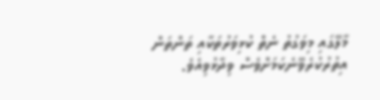މާލޭގައި މިވަގުތު ނެތް ކުޅިވަރުތަކާއި ތަންތަން އިތުރުކުރެވޭނެކަމަށްވެސް ވިދާޅުވިއެވެ.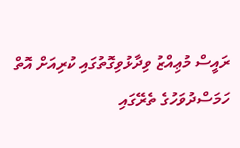ރައީސް މުޢިއްޒު ވިދާޅުވިގޮތުގައި ކުރިއަށް އޮތް ހަމަސްދުވަހުގެ ތެރޭގައި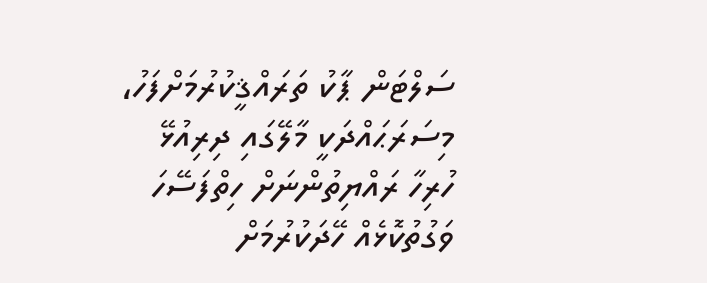ސަލްޓަން ޕާކު ތަރައްޤީކުރުމަށްފަހު، މިސަރަޙައްދަކީ މާލޭގައި ދިރިއުޅޭ ހުރިހާ ރައްޔިތުންނަށް ހިތްފަސޭހަ ވަގުތުކޮޅެއް ހޭދަކުރުމަށް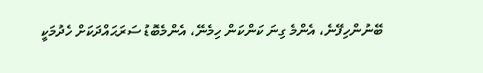ބޭނުންހިފޭނެ، އެންމެ ގިނަ ކަންކަން ހިމެނޭ، އެންމެބޮޑު ސަރަޙައްދަކަށް ހެދުމަކީ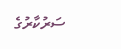ސަރުކާރުގެ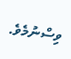ވިސްނުމެވެ.